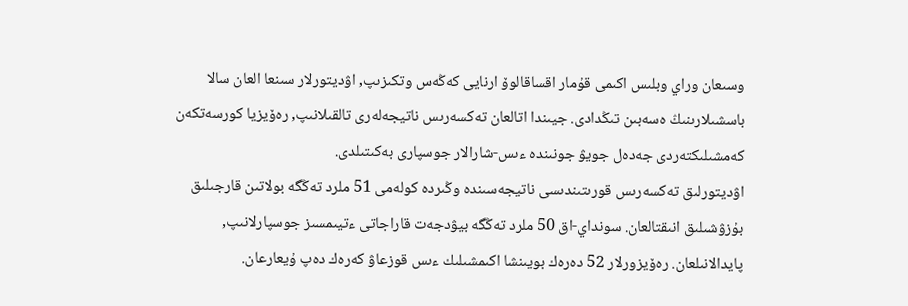وسىعان وراي وبلىس اكىمى قۇمار اقساقالوۆ ارنايى كەڭەس وتكىزىپ, اۋديتورلار سىنعا العان سالا باسشىلارىنىڭ ەسەبىن تىڭدادى. جيىندا اتالعان تەكسەرىس ناتيجەلەرى تالقىلانىپ, رەۆيزيا كورسەتكەن كەمشىلىكتەردى جەدەل جويۋ جونىندە ءىس-شارالار جوسپارى بەكىتىلدى.
اۋديتورلىق تەكسەرىس قورىتىندىسى ناتيجەسىندە وڭىردە كولەمى 51 ملرد تەڭگە بولاتىن قارجىلىق بۇزۋشىلىق انىقتالعان. سونداي-اق 50 ملرد تەڭگە بيۋدجەت قاراجاتى ءتيىمسىز جوسپارلانىپ, پايدالانىلعان. رەۆيزورلار 52 دەرەك بويىنشا اكىمشىلىك ءىس قوزعاۋ كەرەك دەپ ۇيعارعان.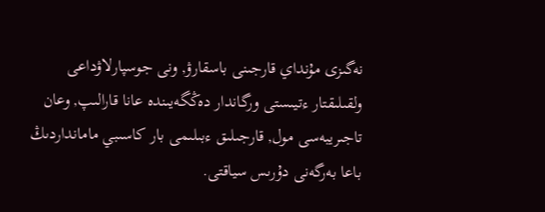نەگىزى مۇنداي قارجىنى باسقارۋ, ونى جوسپارلاۋداعى ولقىلىقتار ءتيىستى ورگاندار دەڭگەيىندە عانا قارالىپ, وعان تاجىريبەسى مول, قارجىلىق ءبىلىمى بار كاسىبي مامانداردىڭ باعا بەرگەنى دۇرىس سياقتى.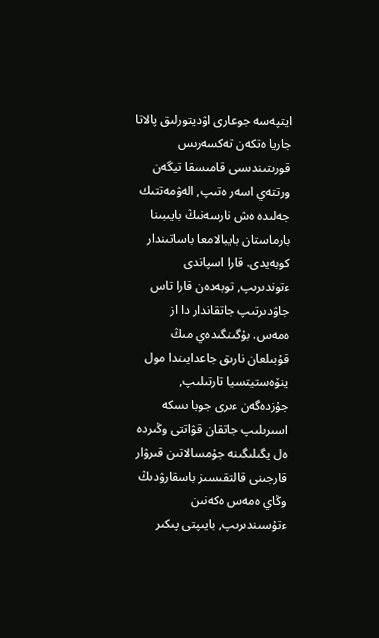ايتپەسە جوعارى اۋديتورلىق پالاتا جاريا ەتكەن تەكسەرىس قورىتىندىسى قامىسقا تيگەن ورتتەي اسەر ەتىپ, الەۋمەتتىك جەلىدە ەش نارسەنىڭ بايىبىنا بارماستان بايبالامعا باساتىندار كوبەيدى. قارا اسپاندى ءتوندىرىپ, توبەدەن قارا تاس جاۋدىرتىپ جاتقاندار دا از ەمەس. بۇگىنگىدەي مىڭ قۇبىلعان نارىق جاعدايىندا مول ينۆەستيتسيا تارتىلىپ, جۇزدەگەن ءىرى جوبا ىسكە اسىرىلىپ جاتقان قۋاتتى وڭىردە ەل يگىلىگىنە جۇمسالاتىن قىرۋار قارجىنى قالتقىسىز باسقارۋدىڭ وڭاي ەمەس ەكەنىن ءتۇسىندىرىپ, بايىپتى پىكىر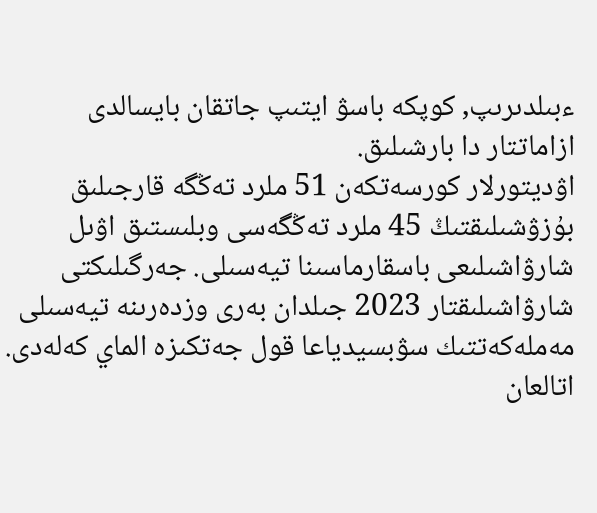ءبىلدىرىپ, كوپكە باسۋ ايتىپ جاتقان بايسالدى ازاماتتار دا بارشىلىق.
اۋديتورلار كورسەتكەن 51 ملرد تەڭگە قارجىلىق بۇزۋشىلىقتىڭ 45 ملرد تەڭگەسى وبلىستىق اۋىل شارۋاشىلىعى باسقارماسىنا تيەسىلى. جەرگىلىكتى شارۋاشىلىقتار 2023 جىلدان بەرى وزدەرىنە تيەسىلى مەملەكەتتىك سۋبسيدياعا قول جەتكىزە الماي كەلەدى. اتالعان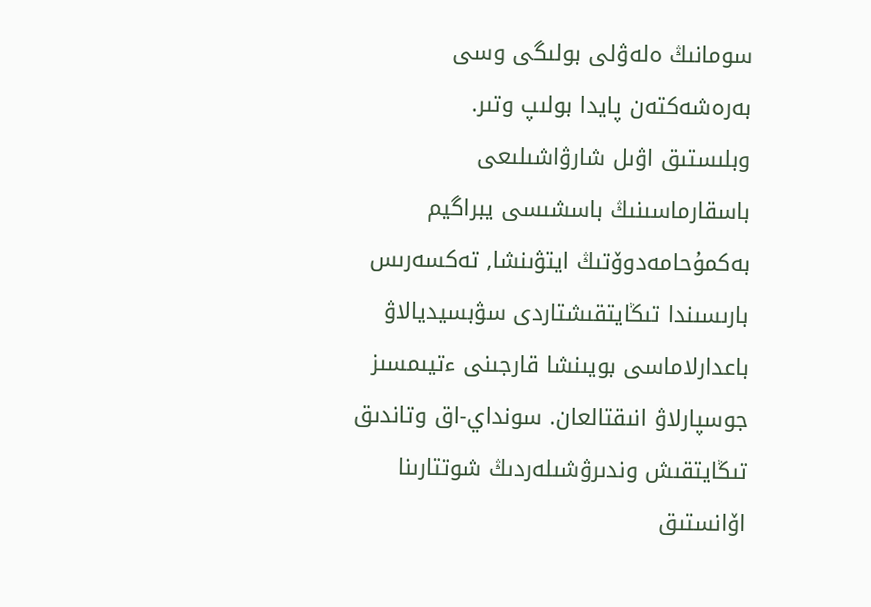سومانىڭ ەلەۋلى بولىگى وسى بەرەشەكتەن پايدا بولىپ وتىر.
وبلىستىق اۋىل شارۋاشىلىعى باسقارماسىنىڭ باسشىسى يبراگيم بەكمۇحامەدوۆتىڭ ايتۋىنشا, تەكسەرىس بارىسىندا تىڭايتقىشتاردى سۋبسيديالاۋ باعدارلاماسى بويىنشا قارجىنى ءتيىمسىز جوسپارلاۋ انىقتالعان. سونداي-اق وتاندىق تىڭايتقىش وندىرۋشىلەردىڭ شوتتارىنا اۆانستىق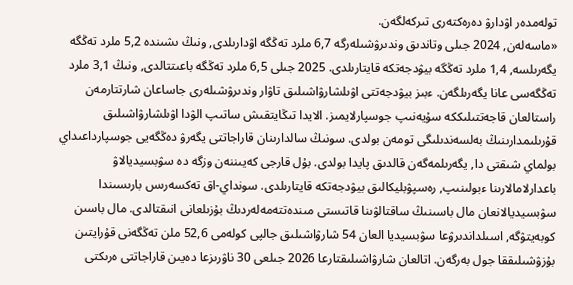تولەمدەر اۋدارۋ دەرەكتەرى تىركەلگەن.
«ماسەلەن, 2024 جىلى وتاندىق وندىرۋشىلەرگە 6,7 ملرد تەڭگە اۋدارىلدى, ونىڭ ىشىندە 5,2 ملرد تەڭگە يگەرىلسە, 1,4 ملرد تەڭگە بيۋدجەتكە قايتارىلدى. 2025 جىلى 6,5 ملرد تەڭگە باعىتتالدى, ونىڭ 3,1 ملرد تەڭگەسى عانا يگەرىلگەن. ءبىز بيۋدجەتتى اۋىلشارۋاشىلىق تاۋار وندىرۋشىلەرى جاساعان شارتتارمەن راستالعان قاجەتتىلىككە سۇيەنىپ جوسپارلايمىز. الايدا تىڭايتقىش ساتىپ الۋدا اۋىلشارۋاشىلىق قۇرىلىمدارىنىڭ بەلسەندىلىگى تومەن بولدى. سونىڭ سالدارىنان قاراجاتتى يگەرۋ دەڭگەيى جوسپارداعىداي بولماي شىقتى دا, يگەرىلمەگەن قالدىق پايدا بولدى. بۇل قارجى كەيىننەن وزگە دە سۋبسيديالاۋ باعدارلامالارىنا ءبولىنىپ, رەسپۋبليكالىق بيۋدجەتكە قايتارىلدى. سونداي-اق تەكسەرىس بارىسىندا سۋبسيديالانعان مال باسىنىڭ ساقتالۋىنا قاتىستى مىندەتتەمەلەردىڭ بۇزىلعانى انىقتالدى. مال باسىن كوبەيتۋگە, اسىلداندىرۋعا سۋبسيديا العان 54 شارۋاشىلىق جالپى كولەمى 52,6 ملن تەڭگەنى قۇرايتىن بۇزۋشىلىققا جول بەرگەن. اتالعان شارۋاشىلىقتارعا 2026 جىلعى 30 ناۋرىزعا دەيىن قاراجاتتى ەرىكتى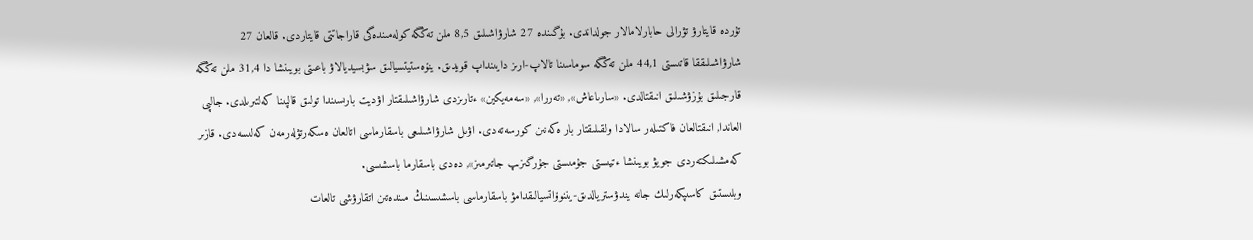تۇردە قايتارۋ تۋرالى حابارلامالار جولداندى. بۇگىندە 27 شارۋاشىلىق 8,5 ملن تەڭگە كولەمىندەگى قاراجاتتى قايتاردى. قالعان 27 شارۋاشىلىققا قاتىستى 44,1 ملن تەڭگە سوماسىنا تالاپ-ارىز دايىنداپ قويدىق. ينۆەستيتسيالىق سۋبسيديالاۋ باعىتى بويىنشا دا 31,4 ملن تەڭگە قارجىلىق بۇزۋشىلىق انىقتالدى. «سارىاعاش», «تەررا», «سەمەيكين» ءتارىزدى شارۋاشىلىقتار اۋديت بارىسىندا تولىق قالپىنا كەلتىرىلدى. جالپى العاندا, انىقتالعان فاكتىلەر سالادا ولقىلىقتار بار ەكەنىن كورسەتەدى. اۋىل شارۋاشىلىعى باسقارماسى اتالعان ەسكەرتۋلەرمەن كەلىسەدى. قازىر كەمشىلىكتەردى جويۋ بويىنشا ءتيىستى جۇمىستى جۇرگىزىپ جاتىرمىز», دەدى باسقارما باسشىسى.
وبلىستىق كاسىپكەرلىك جانە يندۋستريالدىق-يننوۆاتسيالىقدامۋ باسقارماسى باسشىسىنىڭ مىندەتىن اتقارۋشى تالعات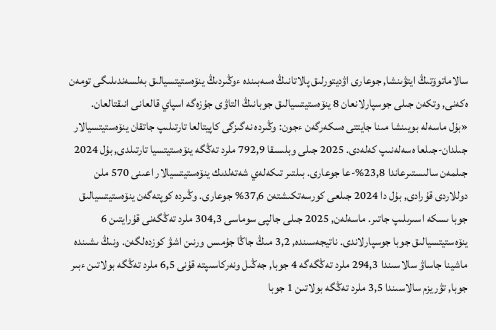سالاماتوۆتىڭ ايتۋىنشا, جوعارى اۋديتورلىق پالاتانىڭ ەسەبىندە ءوڭىردىڭ ينۆەستيتسيالىق بەلسەندىلىگى تومەن ەكەنى, وتكەن جىلى جوسپارلانعان 8 ينۆەستيتسيالىق جوبانىڭ التاۋى جۇزەگە اسپاي قالعانى انىقتالعان.
«بۇل ماسەلە بويىنشا مىنا جايتتى ەسكەرگەن ءجون: وڭىردە نەگىزگى كاپيتالعا تارتىلىپ جاتقان ينۆەستيتسيالار جىلدان-جىلعا ەسەلەنىپ كەلەدى. 2025 جىلى وبلىسقا 792,9 ملرد تەڭگە ينۆەستيتسيا تارتىلدى, بۇل 2024 جىلمەن سالىستىرعاندا 23,8%-عا جوعارى. بىلتىر تىكەلەي شەتەلدىك ينۆەستيتسيالار اعىنى 570 ملن دوللاردى قۇرادى, بۇل دا 2024 جىلعى كورسەتكىشتەن 37,6% جوعارى. وڭىردە كوپتەگەن ينۆەستيتسيالىق جوبا ىسكە اسىرىلىپ جاتىر. ماسەلەن, 2025 جىلى جالپى سوماسى 304,3 ملرد تەڭگەنى قۇرايتىن 6 ينۆەستيتسيالىق جوبا جوسپارلاندى. ناتيجەسىندە, 3,2 مىڭ جاڭا جۇمىس ورنىن اشۋ كوزدەلگەن. ونىڭ ىشىندە ماشينا جاساۋ سالاسىندا 294,3 ملرد تەڭگەگە 4 جوبا, جەڭىل ونەركاسىپتە قۇنى 6,5 ملرد تەڭگە بولاتىن ءبىر جوبا, تۋريزم سالاسىندا 3,5 ملرد تەڭگە بولاتىن 1 جوبا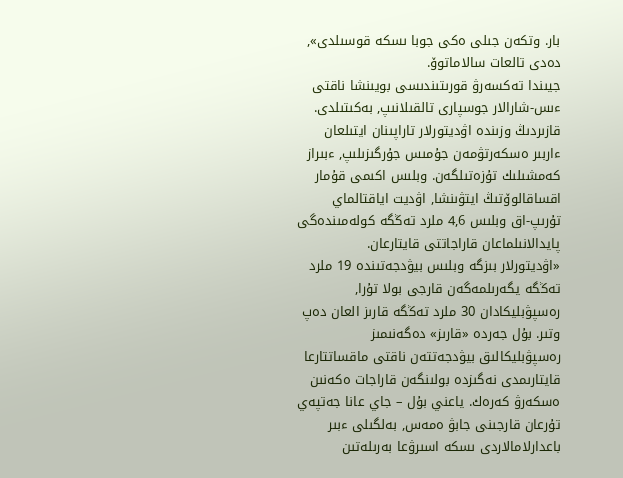بار. وتكەن جىلى ەكى جوبا ىسكە قوسىلدى», دەدى تالعات سالاماتوۆ.
جيىندا تەكسەرۋ قورىتىندىسى بويىنشا ناقتى ءىس-شارالار جوسپارى تالقىلانىپ, بەكىتىلدى. قازىردىڭ وزىندە اۋديتورلار تاراپىنان ايتىلعان ءاربىر ەسكەرتۋمەن جۇمىس جۇرگىزىلىپ, ءبىراز كەمشىلىك تۇزەتىلگەن. وبلىس اكىمى قۇمار اقساقالوۆتىڭ ايتۋىنشا, اۋديت اياقتالماي تۇرىپ-اق وبلىس 4,6 ملرد تەڭگە كولەمىندەگى پايدالانىلماعان قاراجاتتى قايتارعان.
«اۋديتورلار بىزگە وبلىس بيۋدجەتىندە 19 ملرد تەڭگە يگەرىلمەگەن قارجى بولا تۇرا, رەسپۋبليكادان 30 ملرد تەڭگە قارىز العان دەپ وتىر. بۇل جەردە «قارىز» دەگەنىمىز رەسپۋبليكالىق بيۋدجەتتەن ناقتى ماقساتتارعا قايتارىمدى نەگىزدە بولىنگەن قاراجات ەكەنىن ەسكەرۋ كەرەك. ياعني بۇل – جاي عانا جەتپەي تۇرعان قارجىنى جابۋ ەمەس, بەلگىلى ءبىر باعدارلامالاردى ىسكە اسىرۋعا بەرىلەتىن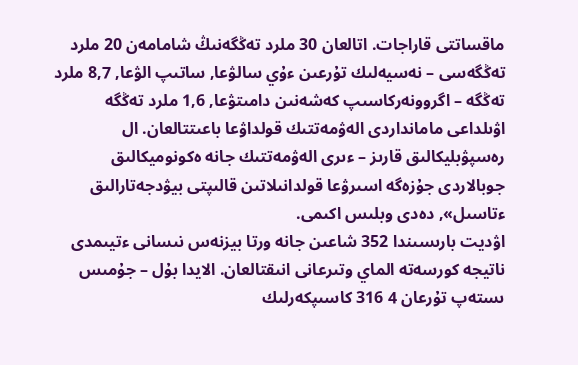ماقساتتى قاراجات. اتالعان 30 ملرد تەڭگەنىڭ شامامەن 20 ملرد تەڭگەسى – نەسيەلىك تۇرعىن ءۇي سالۋعا, ساتىپ الۋعا, 8,7 ملرد تەڭگە – اگروونەركاسىپ كەشەنىن دامىتۋعا, 1,6 ملرد تەڭگە اۋىلداعى مامانداردى الەۋمەتتىك قولداۋعا باعىتتالعان. ال رەسپۋبليكالىق قارىز – ءىرى الەۋمەتتىك جانە ەكونوميكالىق جوبالاردى جۇزەگە اسىرۋعا قولدانىلاتىن قالىپتى بيۋدجەتارالىق ءتاسىل», دەدى وبلىس اكىمى.
اۋديت بارىسىندا 352 شاعىن جانە ورتا بيزنەس نىسانى ءتيىمدى ناتيجە كورسەتە الماي وتىرعانى انىقتالعان. الايدا بۇل – جۇمىس ىستەپ تۇرعان 4 316 كاسىپكەرلىك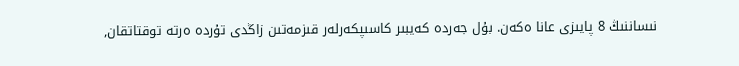نىساننىڭ 8 پايىزى عانا ەكەن. بۇل جەردە كەيبىر كاسىپكەرلەر قىزمەتىن زاڭدى تۇردە ەرتە توقتاتقان,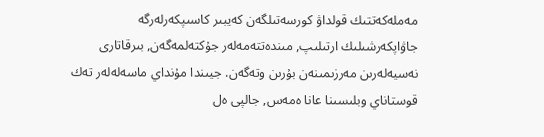مەملەكەتتىك قولداۋ كورسەتىلگەن كەيبىر كاسىپكەرلەرگە جاۋاپكەرشىلىك ارتىلىپ, مىندەتتەمەلەر جۇكتەلمەگەن, بىرقاتارى نەسيەلەرىن مەرزىمىنەن بۇرىن وتەگەن. جيىندا مۇنداي ماسەلەلەر تەك قوستاناي وبلىسىنا عانا ەمەس, جالپى ەل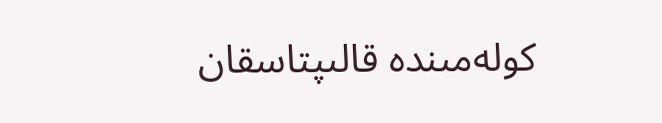كولەمىندە قالىپتاسقان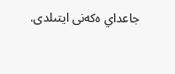جاعداي ەكەنى ايتىلدى.